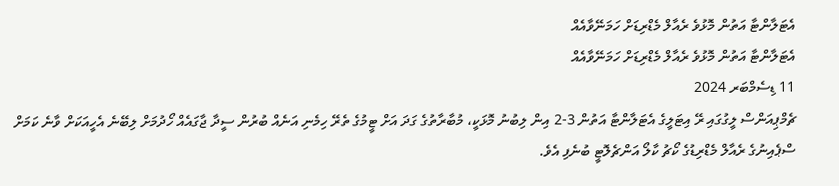އެޓަލާންޓާ އަތުން މޮޅުވެ ރެއާލް މެޑްރިޑަށް ހަމަނޭވާއެއް
އެޓަލާންޓާ އަތުން މޮޅުވެ ރެއާލް މެޑްރިޑަށް ހަމަނޭވާއެއް
11 ޑިސެމްބަރ 2024
ޗެމްޕިއަންސް ލީގުގައި ރޭ އިޓަލީގެ އެޓަލާންޓާ އަތުން 3-2 އިން ލިބުނު މޮޅަކީ، މުބާރާތުގެ ގަދަ އަށް ޓީމުގެ ތެރޭ ހިމެނި އަނެއް ބުރުން ސީދާ ޖާގައެއް ހޯދުމަށް ލިބޭނެ އެހީއަކަށް ވާނެ ކަމަށް ސްޕެއިނުގެ ރެއާލް މެޑްރިޑުގެ ކޯޗު ކާލޯ އަންޗެލޮޓީ ބުނެފި އެވެ.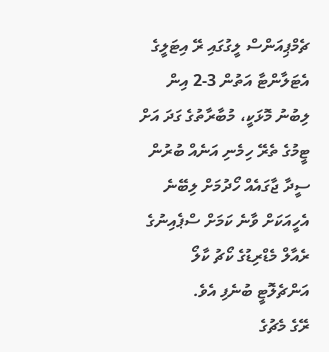ޗެމްޕިއަންސް ލީގުގައި ރޭ އިޓަލީގެ އެޓަލާންޓާ އަތުން 3-2 އިން ލިބުނު މޮޅަކީ، މުބާރާތުގެ ގަދަ އަށް ޓީމުގެ ތެރޭ ހިމެނި އަނެއް ބުރުން ސީދާ ޖާގައެއް ހޯދުމަށް ލިބޭނެ އެހީއަކަށް ވާނެ ކަމަށް ސްޕެއިނުގެ ރެއާލް މެޑްރިޑުގެ ކޯޗު ކާލޯ އަންޗެލޮޓީ ބުނެފި އެވެ.
ރޭގެ މެޗުގެ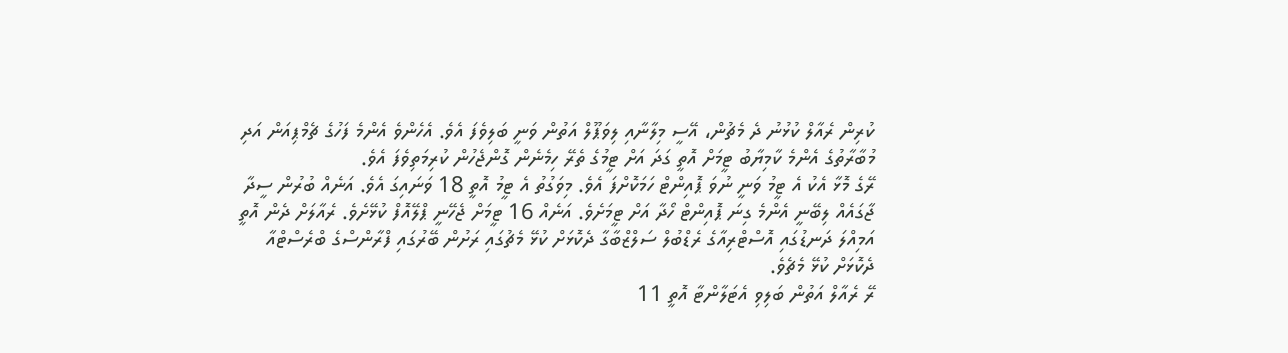ކުރިން ރެއާލް ކުޅުނު ދެ މެޗުން، އޭސީ މިލާނާއި ލިވަޕޫލް އަތުން ވަނީ ބަލިވެފަ އެވެ. އެހެންވެ އެންމެ ފަހުގެ ޗެމްޕިއަން އަދި މުބާރާތުގެ އެންމެ ކާމިޔާބު ޓީމަށް އޮތީ ގަދަ އަށް ޓީމުގެ ތެރޭ ހިމެނެން ގޮންޖެހުން ކުރިމަތިވެފަ އެވެ.
ރޭގެ މޮޅާ އެކު އެ ޓީމު ވަނީ ނުވަ ޕޮއިންޓް ހަމަކޮށްފަ އެވެ. މިވަގުތު އެ ޓީމު އޮތީ 18 ވަނައިގަ އެވެ. އަނެއް ބުރުން ސީދާ ޖާގައެއް ލިބޭނީ އެންމެ ގިނަ ޕޮއިންޓް ހޯދާ އަށް ޓީމަށެވެ. އަނެއް 16 ޓީމަށް ޖެހޭނީ ޕްލޭއޮފް ކުޅޭށެވެ. ރެއާލަށް ދެން އޮތީ އަމިއްލަ ދަނޑުގައި އޮސްޓްރިއާގެ ރެޑްބުލް ސަލްޒްބާގާ ދެކޮޅަށް ކުޅޭ މެޗުގައި ރަށުން ބޭރުގައި ފްރާންސްގެ ބްރެސްޓްއާ ދެކޮޅަށް ކުޅޭ މެޗެވެ.
ރޭ ރެއާލް އަތުން ބަލިވި އެޓަލާންޓާ އޮތީ 11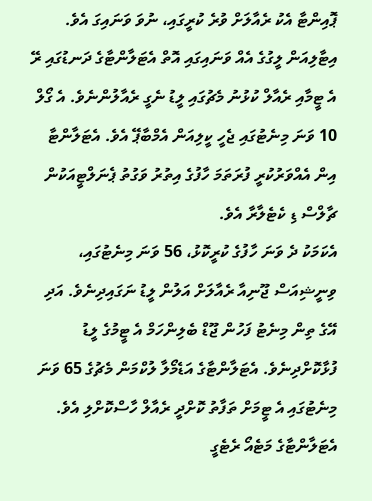ޕޮއިންޓާ އެކު ރެއާލަށް ވުރެ ކުރީގައި، ނުވަ ވަނައިގަ އެވެ.
އިޓާލިއަން ލީގުގެ އެއް ވަނައިގައި އޮތް އެޓަލާންޓާގެ ދަނޑުގައި ރޭ އެ ޓީމާއި ރެއާލް ކުޅުނު މެޗުގައި ލީޑު ނެގީ ރެއާލުންނެވެ. އެ ގޯލް 10 ވަނަ މިނެޓުގައި ޖެހީ ކީލިއަން އެމްބާޕޭ އެވެ. އެޓަލާންޓާ އިން އެއްވަރުކުރީ ފުރަތަމަ ހާފުގެ އިތުރު ވަގުތު ޕެނަލްޓީއަކުން ޗާލްސް ޑި ކެޓެލާރާ އެވެ.
އެކަމަކު ދެ ވަނަ ހާފުގެ ކުރީކޮޅު، 56 ވަނަ މިނެޓުގައި، ވިނީޝިއަސް ޖޫނިއާ ރެއާލަށް އަލުން ލީޑު ނަގައިދިނެވެ. އަދި އޭގެ ތިން މިނެޓު ފަހުން ޖޫޑް ބެލިންހަމް އެ ޓީމުގެ ލީޑު ފުޅާކޮށްދިނެވެ. އެޓަލާންޓާގެ އަޑެމޯލާ ލުކްމަން މެޗުގެ 65 ވަނަ މިނެޓުގައި އެ ޓީމަށް ތަފާތު ކޮށްދީ ރެއާލް ހާސްކޮށްލި އެވެ. އެޓަލާންޓާގެ މަޓެއޯ ރެޓެގީ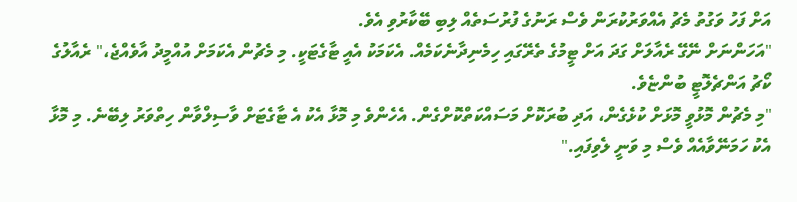އަށް ފަހު ވަގުތު މެޗު އެއްވަރުކުރަން ވެސް ރަނުގެ ފުރުސަތެއް ލިބި ބޭކާރުވި އެވެ.
"އަހަންނަށް ނޭގޭ ރެއާލަށް ގަދަ އަށް ޓީމުގެ ތެރޭގައި ހިމެނިދާނެކަމެއް. އެކަމަކު އެއީ ޓާގެޓަކީ. މި މެޗުން އެކަމަށް އުއްމީދު އާވެއްޖެ،" ރެއާލުގެ ކޯޗު އަންޗެލޮޓީ ބުންޏެވެ.
"މި މެޗުން މޮޅުވީ މޮޅަށް ކުޅެގެން، އަދި ބުރަކޮށް މަސައްކަތްކޮށްގެން. އެހެންވެ މި މޮޅާ އެކު އެ ޓާގެޓަށް ވާސިލްވާން ހިތްވަރު ލިބޭނެ. މި މޮޅާ އެކު ހަމަނޭވާއެއް ވެސް މި ވަނީ ލެވިފައި."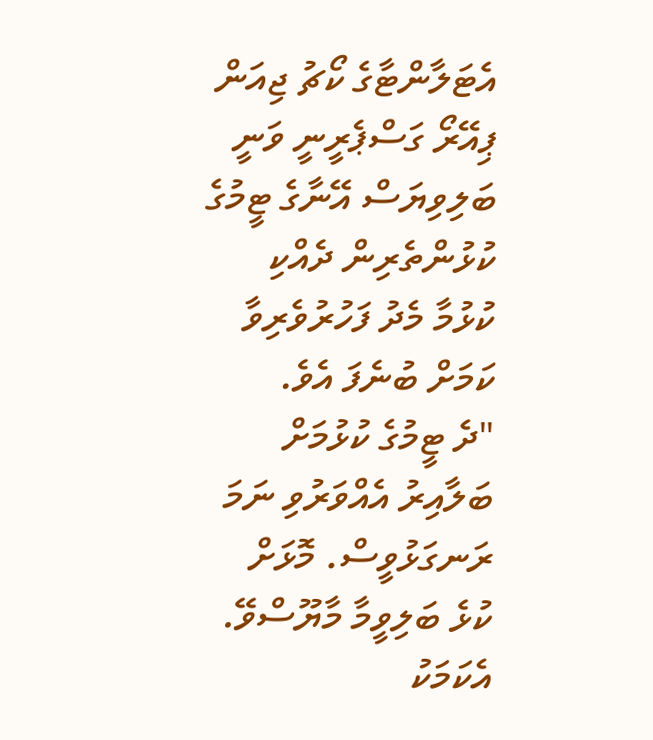އެޓަލާންޓާގެ ކޯޗު ޖިއަން ޕިއޭރޯ ގަސްޕެރީނީ ވަނީ ބަލިވިޔަސް އޭނާގެ ޓީމުގެ ކުޅުންތެރިން ދެއްކި ކުޅުމާ މެދު ފަހުރުވެރިވާ ކަމަށް ބުނެފަ އެވެ.
"ދެ ޓީމުގެ ކުޅުމަށް ބަލާއިރު އެއްވަރުވި ނަމަ ރަނގަޅުވީސް. މޮޅަށް ކުޅެ ބަލިވީމާ މާޔޫސްވޭ. އެކަމަކު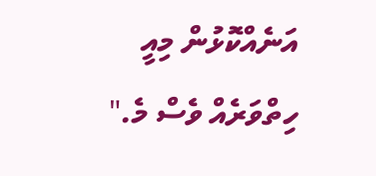އަނެއްކޮޅުން މިއީ ހިތްވަރެއް ވެސް މެ."